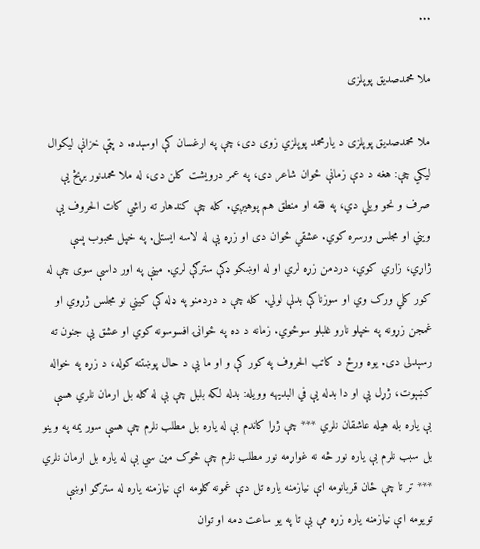...

ملا محمدصدیق پوپلزی

ملا محمدصدیق پوپلزی د یارمحمد پوپلزي زوی دی، چې په ارغسان کې اوسېده. د پټې خزانې لیکوال لیکي چې: هغه د دې زمانې ځوان شاعر دی، په عمر درویشت کلن دی، له ملا محمدنور بړېڅ یې صرف و نحو ویلي دي، په فقه او منطق هم پوهیږي. کله چې کندهار ته راشي کات الحروف یې ویني او مجلس ورسره کوي. عشقي ځوان دی او زړه یې له لاسه ایستلی. په خپل محبوب پسې ژاړي، زاري کوي، دردمن زړه لري او له اوښکو ډکې سترګې لري. مینې په اور داسې سوی چې له کور کلي ورک وي او سوزناکې بدلې لولي. کله چې د دردمنو په ډله کې کیني نو مجلس ژړوي او غمجن زړونه په خپلو نارو غلبلو سوځوي. زمانه د ده په ځوانۍ افسوسونه کوي او عشق یې جنون ته رسېدلی دی. یوه ورځ د کاتب الحروف په کور کې و او ما یې د حال پوښتنه کوله، د زړه په خواله کښېوت، ژړل یې او دا بدله یې في البدیهه وویله: بدله لکه بلبل چې بې له ګله بل ارمان نلري هسې بې یاره بله هیله عاشقان نلري *** چې ژړا کاندم بې له یاره بل مطلب نلرم چې هسې سور یمه په وینو بل سبب نلرم بې یاره نور څه نه غواړمه نور مطلب نلرم چې څوک مین سي بې له یاره بل ارمان نلري *** تر تا چې ځان قربانومه اې نیازمنه یاره تل دې غمونه ګلومه اې نیازمنه یاره له سترګو اوښې تویومه اې نیازمنه یاره زړه مې بې تا په یو ساعت دمه او توان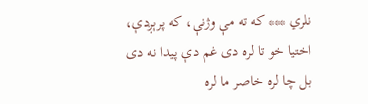نلري *** که ته مې وژنې، که پرېږدې، اختیا خو تا لره دی غم دې پیدا نه دی بل چا لره خاصر ما لره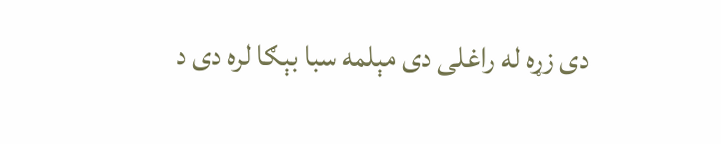دی زړه له راغلی دی مېلمه سبا بېګا لره دی د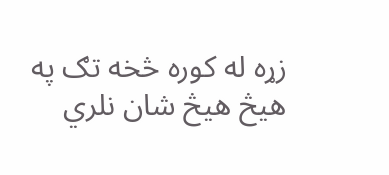زړه له کوره څخه تګ په هیڅ هيڅ شان نلري